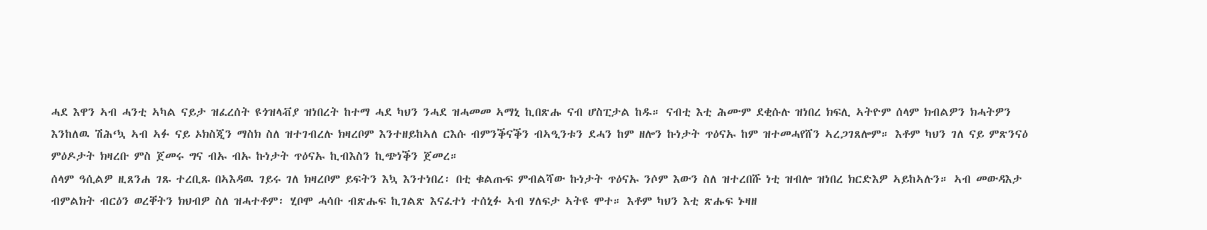ሓደ እዋን ኣብ ሓንቲ ኣካል ናይታ ዝፈረሰት ዩጎዝላቭያ ዝነበረት ከተማ ሓደ ካህን ንሓደ ዝሓመመ ኣማኒ ኪበጽሑ ናብ ሆስፒታል ከዱ። ናብቲ እቲ ሕሙም ደቂሱሉ ዝነበረ ክፍሊ ኣትዮም ሰላም ክብልዎን ክሓትዎን እንከለዉ ሽሕ‘ኳ ኣብ ኣፉ ናይ ኦክስጂን ማስክ ስለ ዝተገብረሉ ክዛረቦም እንተዘይከኣለ ርእሱ ብምንቕናቕን ብኣዒንቱን ደሓን ከም ዘሎን ኩነታት ጥዕናኡ ከም ዝተመሓየሸን ኣረጋገጸሎም። እቶም ካህን ገለ ናይ ምጽንናዕ ምዕዶታት ክዛረቡ ምስ ጀመሩ ግና ብኡ ብኡ ኩነታት ጥዕናኡ ኪብእስን ኪጭነቕን ጀመረ።
ሰላም ዓሲልዎ ዚጸንሐ ገጹ ተረቢጹ በኣእዳዉ ገይሩ ገለ ክዛረቦም ይፍትን እኳ እንተነበረ፡ በቲ ቁልጡፍ ምብልሻው ኩነታት ጥዕናኡ ንሶም እውን ስለ ዝተረበሹ ነቲ ዝብሎ ዝነበረ ክርድእዎ ኣይከኣሉን። ኣብ መውዳእታ ብምልክት ብርዕን ወረቐትን ክህብዎ ስለ ዝሓተቶም፡ ሂቦሞ ሓሳቡ ብጽሑፍ ኪገልጽ እናፈተነ ተሰኒፉ ኣብ ሃለፍታ ኣትዩ ሞተ። እቶም ካህን እቲ ጽሑፍ ኑዛዘ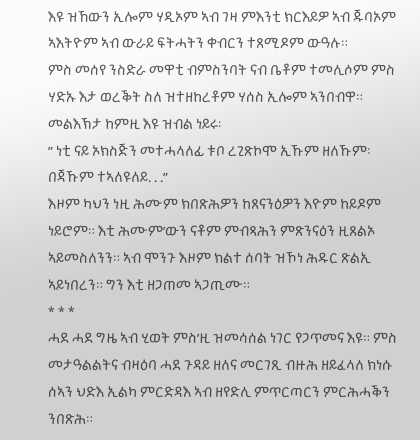እዩ ዝኸውን ኢሎም ሃዲኦም ኣብ ገዛ ምእንቲ ክርእይዎ ኣብ ጁባኦም ኣእትዮም ኣብ ውራይ ፍትሓትን ቀብርን ተጸሚዶም ውዓሉ።
ምስ መሰየ ንስድራ መዋቲ ብምስንባት ናብ ቤቶም ተመሊሶም ምስ ሃድኡ እታ ወረቕት ስለ ዝተዘከረቶም ሃሰስ ኢሎም ኣንበብዋ። መልእኽታ ከምዚ እዩ ዝብል ነይሩ፡
” ነቲ ናይ ኦክስጅን መተሓላለፊ ቱቦ ረጊጽኮሞ ኢኹም ዘለኹም፡ በጃኹም ተኣለዩለይ. . .”
እዞም ካህን ነዚ ሕሙም ክበጽሕዎን ከጸናንዕዎን እዮም ከይዶም ነይሮም። እቲ ሕሙም’ውን ናቶም ምብጻሕን ምጽንናዕን ዚጸልኦ ኣይመስለንን። ኣብ ሞንጉ እዞም ክልተ ሰባት ዝኾነ ሕዱር ጽልኢ ኣይነበረን። ግን እቲ ዘጋጠመ ኣጋጢሙ።
* * *
ሓደ ሓደ ግዜ ኣብ ሂወት ምስ’ዚ ዝመሳሰል ነገር የጋጥመና እዩ። ምስ መታዓልልትና ብዛዕባ ሓደ ጉዳይ ዘለና መርገጺ ብዙሕ ዘይፈላለ ክነሱ ሰኣን ህድእ ኢልካ ምርድዳእ ኣብ ዘየድሊ ምጥርጣርን ምርሕሓቕን ንበጽሕ።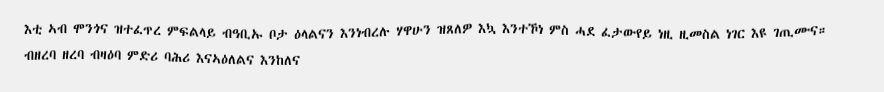እቲ ኣብ ሞንጎና ዝተፈጥረ ምፍልላይ ብዓቢኡ ቦታ ዕላልናን እንነብረሉ ሃዋሁን ዝጸለዎ እኳ እንተኾነ ምስ ሓደ ፈታውየይ ነዚ ዚመስል ነገር እዩ ገጢሙና።
ብዘረባ ዘረባ ብዛዕባ ምድሪ ባሕሪ እናኣዕለልና እንከለና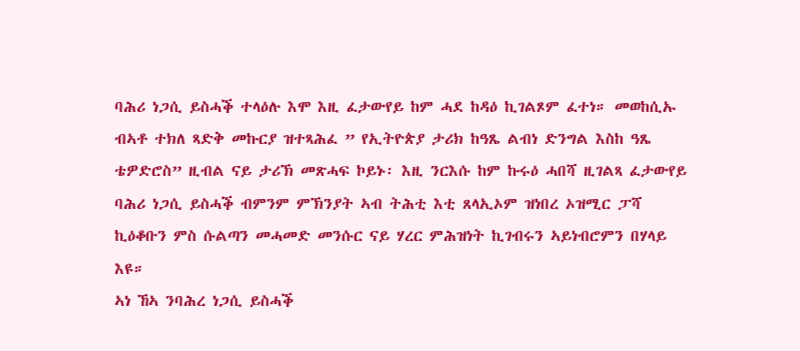ባሕሪ ነጋሲ ይስሓቕ ተላዕሉ እሞ እዚ ፈታውየይ ከም ሓደ ከዳዕ ኪገልጾም ፈተነ። መወከሲኡ ብኣቶ ተክለ ጻድቅ መኩርያ ዝተጻሕፈ ” የኢትዮጵያ ታሪክ ከዓጼ ልብነ ድንግል እስከ ዓጼ ቴዎድሮስ” ዚብል ናይ ታሪኽ መጽሓፍ ኮይኑ፡ እዚ ንርእሱ ከም ኩሩዕ ሓበሻ ዚገልጻ ፈታውየይ ባሕሪ ነጋሲ ይስሓቕ ብምንም ምኽንያት ኣብ ትሕቲ እቲ ጸላኢኦም ዝነበረ ኦዝሚር ፓሻ ኪዕቆቡን ምስ ሱልጣን መሓመድ መንሱር ናይ ሃረር ምሕዝነት ኪገብሩን ኣይነብሮምን በሃላይ እዩ።
ኣነ ኸኣ ንባሕረ ነጋሲ ይስሓቕ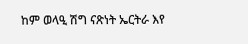ከም ወላዒ ሽግ ናጽነት ኤርትራ እየ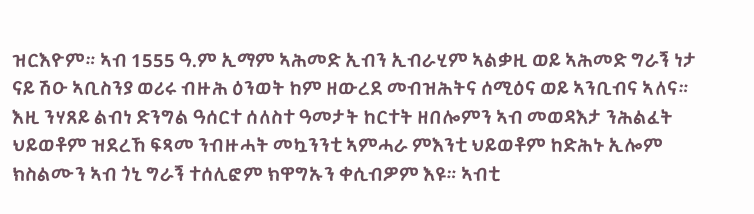ዝርእዮም። ኣብ 1555 ዓ.ም ኢማም ኣሕመድ ኢብን ኢብራሂም ኣልቃዚ ወይ ኣሕመድ ግራኝ ነታ ናይ ሽዑ ኣቢስንያ ወሪሩ ብዙሕ ዕንወት ከም ዘውረደ መብዝሕትና ሰሚዕና ወይ ኣንቢብና ኣለና።
እዚ ንሃጸይ ልብነ ድንግል ዓሰርተ ሰለስተ ዓመታት ከርተት ዘበሎምን ኣብ መወዳእታ ንሕልፈት ህይወቶም ዝደረኸ ፍጻመ ንብዙሓት መኳንንቲ ኣምሓራ ምእንቲ ህይወቶም ከድሕኑ ኢሎም ክስልሙን ኣብ ጎኒ ግራኝ ተሰሊፎም ክዋግኡን ቀሲብዎም እዩ። ኣብቲ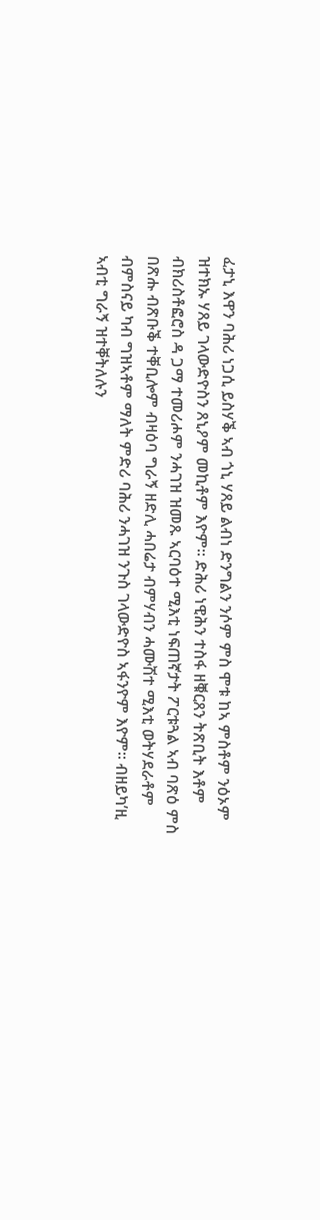ፈታኒ እዋን ባሕሪ ነጋሲ ይስሃቕ ኣብ ጎኒ ሃጸይ ልብነ ድንግልን ንሶም ምስ ሞቱ ከኣ ምስቶም ንዕኦም ዝተክኡ ሃጸይ ገላውድዮስን ጸኒዖም መኪቶም እዮም። ድሕሪ ነዊሕን ተስፋ ዘቑርጸን ትጽቢት እቶም ብክሪስቶፎሮስ ዳ ጋማ ተመሪሖም ንሓገዝ ዝመጹ ኣርባዕተ ሚእቲ ነፍጠኛታት ፖርቱጓል ኣብ ባጽዕ ምስ በጽሑ ብጽቡቕ ተቐቢሎም ብዛዕባ ግራኝ ዘድሊ ሓበሬታ ብምሃብን ሓሙሽተ ሚእቲ ወትሃደራቶም ብምስናይ ካብ ግዝኣቶም ማለት ምድሪ ባሕሪ ንሓገዝ ንጉስ ገላውድዮስ ኣፋንዮም እዮም። ብዘይካ’ዚ ኣብቲ ግራኝ ዝተቐትለሉን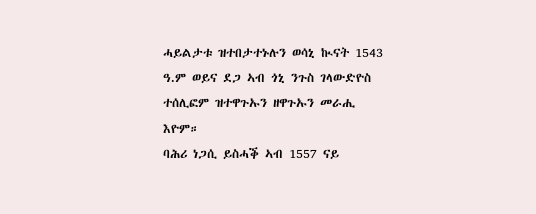ሓይልታቱ ዝተበታተኑሉን ወሳኒ ኲናት 1543 ዓ.ም ወይና ደጋ ኣብ ጎኒ ንጉስ ገላውድዮስ ተሰሊፎም ዝተዋጉኡን ዘዋጉኡን መራሒ እዮም።
ባሕሪ ነጋሲ ይስሓቕ ኣብ 1557 ናይ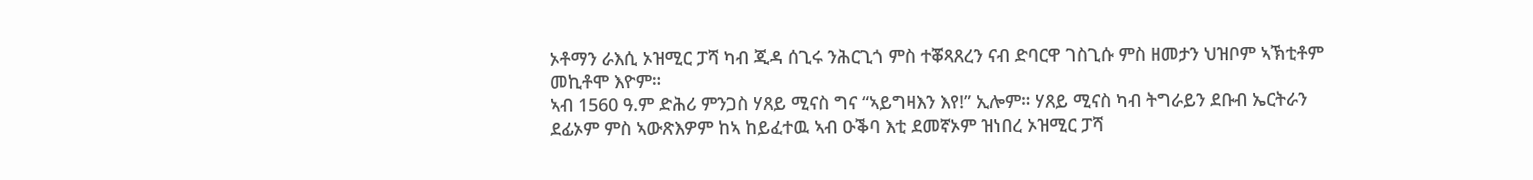ኦቶማን ራእሲ ኦዝሚር ፓሻ ካብ ጂዳ ሰጊሩ ንሕርጊጎ ምስ ተቖጻጸረን ናብ ድባርዋ ገስጊሱ ምስ ዘመታን ህዝቦም ኣኽቲቶም መኪቶሞ እዮም።
ኣብ 1560 ዓ.ም ድሕሪ ምንጋስ ሃጸይ ሚናስ ግና “ኣይግዛእን እየ!” ኢሎም። ሃጸይ ሚናስ ካብ ትግራይን ደቡብ ኤርትራን ደፊኦም ምስ ኣውጽእዎም ከኣ ከይፈተዉ ኣብ ዑቕባ እቲ ደመኛኦም ዝነበረ ኦዝሚር ፓሻ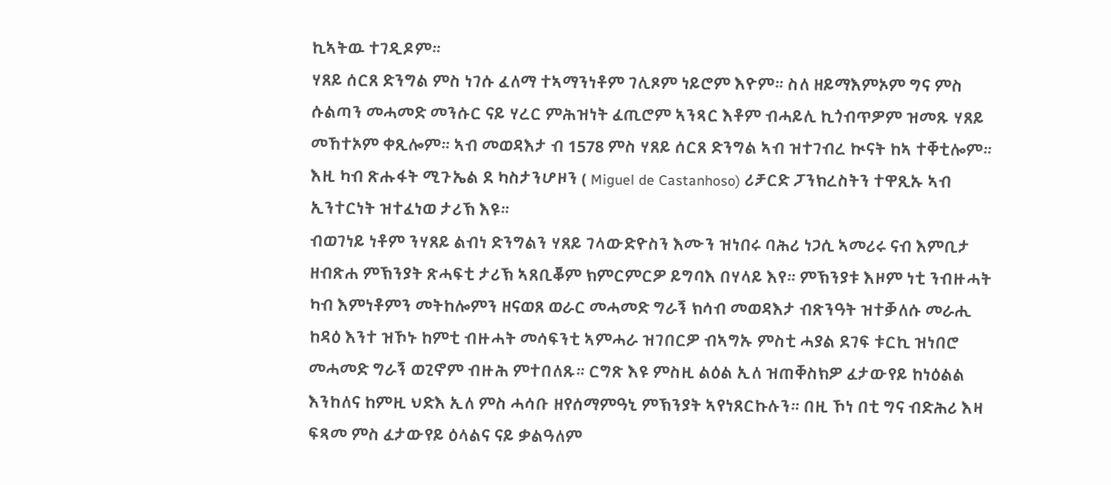ኪኣትዉ ተገዲዶም።
ሃጸይ ሰርጸ ድንግል ምስ ነገሱ ፈለማ ተኣማንነቶም ገሊጾም ነይሮም እዮም። ስለ ዘይማእምኦም ግና ምስ ሱልጣን መሓመድ መንሱር ናይ ሃረር ምሕዝነት ፈጢሮም ኣንጻር እቶም ብሓይሊ ኪጎብጥዎም ዝመጹ ሃጸይ መኸተኦም ቀጺሎም። ኣብ መወዳእታ ብ 1578 ምስ ሃጸይ ሰርጸ ድንግል ኣብ ዝተገብረ ኲናት ከኣ ተቐቲሎም። እዚ ካብ ጽሑፋት ሚጉኤል ደ ካስታንሆዞን ( Miguel de Castanhoso) ሪቻርድ ፓንክረስትን ተዋጺኡ ኣብ ኢንተርነት ዝተፈነወ ታሪኽ እዩ።
ብወገነይ ነቶም ንሃጸይ ልብነ ድንግልን ሃጸይ ገላውድዮስን እሙን ዝነበሩ ባሕሪ ነጋሲ ኣመሪሩ ናብ እምቢታ ዘብጽሐ ምኽንያት ጽሓፍቲ ታሪኽ ኣጸቢቖም ክምርምርዎ ይግባእ በሃላይ እየ። ምኽንያቱ እዞም ነቲ ንብዙሓት ካብ እምነቶምን መትከሎምን ዘናወጸ ወራር መሓመድ ግራኝ ክሳብ መወዳእታ ብጽንዓት ዝተቓለሱ መራሒ ከዳዕ እንተ ዝኾኑ ከምቲ ብዙሓት መሳፍንቲ ኣምሓራ ዝገበርዎ ብኣግኡ ምስቲ ሓያል ደገፍ ቱርኪ ዝነበሮ መሓመድ ግራኝ ወጊኖም ብዙሕ ምተበለጹ። ርግጽ እዩ ምስዚ ልዕል ኢለ ዝጠቐስክዎ ፈታውየይ ከነዕልል እንከለና ከምዚ ህድእ ኢለ ምስ ሓሳቡ ዘየሰማምዓኒ ምኽንያት ኣየነጸርኩሉን። በዚ ኾነ በቲ ግና ብድሕሪ እዛ ፍጻመ ምስ ፈታውየይ ዕላልና ናይ ቃልዓለም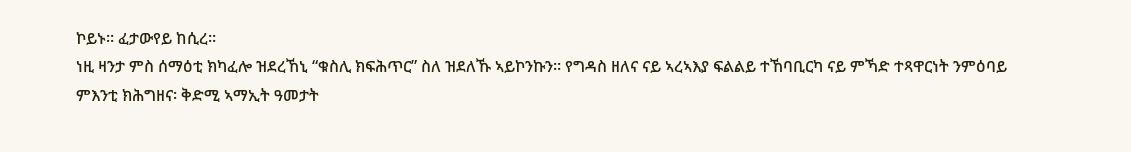ኮይኑ። ፈታውየይ ከሲረ።
ነዚ ዛንታ ምስ ሰማዕቲ ክካፈሎ ዝደረኸኒ “ቁስሊ ክፍሕጥር” ስለ ዝደለኹ ኣይኮንኩን። የግዳስ ዘለና ናይ ኣረኣእያ ፍልልይ ተኸባቢርካ ናይ ምኻድ ተጻዋርነት ንምዕባይ ምእንቲ ክሕግዘና፡ ቅድሚ ኣማኢት ዓመታት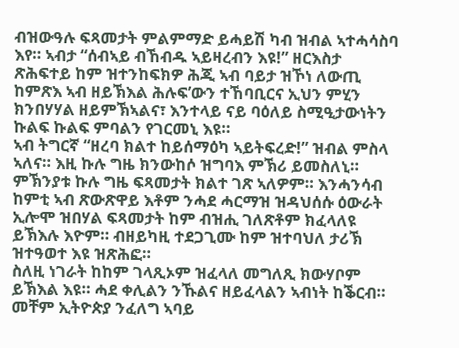ብዝውዓሉ ፍጻመታት ምልምማድ ይሓይሽ ካብ ዝብል ኣተሓሳስባ እየ። ኣብታ “ሰብኣይ ብኸብዱ ኣይዛረብን እዩ!” ዘርእስታ ጽሕፍተይ ከም ዝተንከፍክዎ ሕጂ ኣብ ባይታ ዝኾነ ለውጢ ከምጽእ ኣብ ዘይኽእል ሕሉፍ’ውን ተኸባቢርና ኢህን ምሂን ክንበሃሃል ዘይምኽኣልና፣ እንተላይ ናይ ባዕለይ ስሚዒታውነትን ኩልፍ ኩልፍ ምባልን የገርመኒ እዩ።
ኣብ ትግርኛ “ዘረባ ክልተ ከይሰማዕካ ኣይትፍረድ!” ዝብል ምስላ ኣለና። እዚ ኩሉ ግዜ ክንውከሶ ዝግባእ ምኽሪ ይመስለኒ። ምኽንያቱ ኩሉ ግዜ ፍጻመታት ክልተ ገጽ ኣለዎም። እንሓንሳብ ከምቲ ኣብ ጽውጽዋይ እቶም ንሓደ ሓርማዝ ዝዳህሰሱ ዕውራት ኢሎሞ ዝበሃል ፍጻመታት ከም ብዝሒ ገለጽቶም ክፈላለዩ ይኽእሉ እዮም። ብዘይካዚ ተደጋጊሙ ከም ዝተባህለ ታሪኽ ዝተዓወተ እዩ ዝጽሕፎ።
ስለዚ ነገራት ከከም ገላጺኦም ዝፈላለ መግለጺ ክውሃቦም ይኽእል እዩ። ሓደ ቀሊልን ንኹልና ዘይፈላልን ኣብነት ከቕርብ። መቸም ኢትዮጵያ ንፈለግ ኣባይ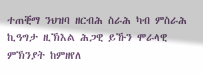ተጠቒማ ንህዝባ ዘርብሕ ስራሕ ካብ ምስራሕ ኪዓግታ ዚኽእል ሕጋዊ ይኹን ሞራላዊ ምኽንያት ከምዘየለ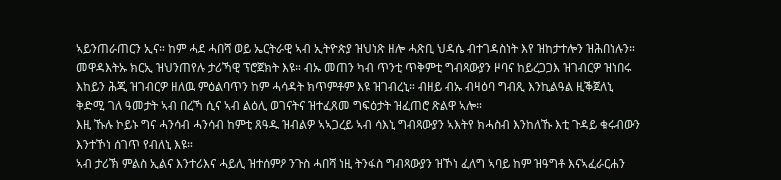ኣይንጠራጠርን ኢና። ከም ሓደ ሓበሻ ወይ ኤርትራዊ ኣብ ኢትዮጵያ ዝህነጽ ዘሎ ሓጽቢ ህዳሴ ብተገዳስነት እየ ዝከታተሎን ዝሕበነሉን። መዋዳእትኡ ክርኢ ዝህንጠየሉ ታሪኻዊ ፕሮጀክት እዩ። ብኡ መጠን ካብ ጥንቲ ጥቅምቲ ግብጻውያን ዞባና ከይረጋጋእ ዝገብርዎ ዝነበሩ እከይን ሕጂ ዝገብርዎ ዘለዉ ምዕልባጥን ከም ሓሳዳት ክጥምቶም እዩ ዝገብረኒ። ብዘይ ብኡ ብዛዕባ ግብጺ እንኪልዓል ዚቕጀለኒ ቅድሚ ገለ ዓመታት ኣብ በረኻ ሲና ኣብ ልዕሊ ወገናትና ዝተፈጸመ ግፍዕታት ዝፈጠሮ ጽልዋ ኣሎ።
እዚ ኹሉ ኮይኑ ግና ሓንሳብ ሓንሳብ ከምቲ ጸዓዱ ዝብልዎ ኣኣጋረይ ኣብ ሳእኒ ግብጻውያን ኣእትየ ክሓስብ እንከለኹ እቲ ጉዳይ ቁሩብውን እንተኾነ ሰገጥ የብለኒ እዩ።
ኣብ ታሪኽ ምልስ ኢልና እንተሪእና ሓይሊ ዝተሰምዖ ንጉስ ሓበሻ ነዚ ትንፋስ ግብጻውያን ዝኾነ ፈለግ ኣባይ ከም ዝዓግቶ እናኣፈራርሐን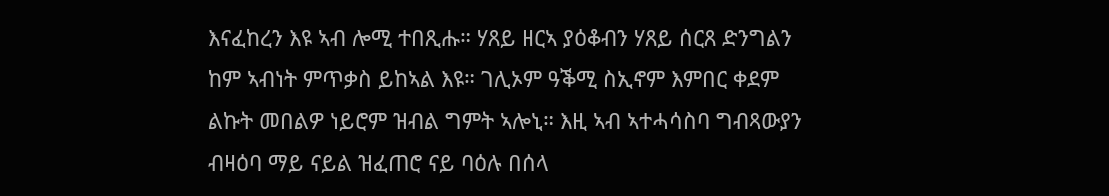እናፈከረን እዩ ኣብ ሎሚ ተበጺሑ። ሃጸይ ዘርኣ ያዕቆብን ሃጸይ ሰርጸ ድንግልን ከም ኣብነት ምጥቃስ ይከኣል እዩ። ገሊኦም ዓቕሚ ስኢኖም እምበር ቀደም ልኩት መበልዎ ነይሮም ዝብል ግምት ኣሎኒ። እዚ ኣብ ኣተሓሳስባ ግብጻውያን ብዛዕባ ማይ ናይል ዝፈጠሮ ናይ ባዕሉ በሰላ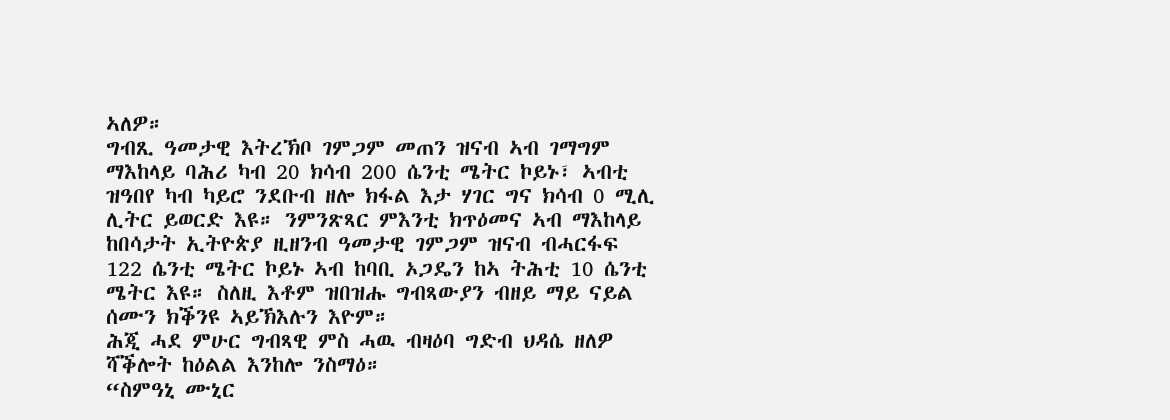ኣለዎ።
ግብጺ ዓመታዊ እትረኽቦ ገምጋም መጠን ዝናብ ኣብ ገማግም ማእከላይ ባሕሪ ካብ 20 ክሳብ 200 ሴንቲ ሜትር ኮይኑ፣ ኣብቲ ዝዓበየ ካብ ካይሮ ንደቡብ ዘሎ ክፋል እታ ሃገር ግና ክሳብ 0 ሚሊ ሊትር ይወርድ እዩ። ንምንጽጻር ምእንቲ ክጥዕመና ኣብ ማእከላይ ከበሳታት ኢትዮጵያ ዚዘንብ ዓመታዊ ገምጋም ዝናብ ብሓርፋፍ 122 ሴንቲ ሜትር ኮይኑ ኣብ ከባቢ ኦጋዴን ከኣ ትሕቲ 10 ሴንቲ ሜትር እዩ። ስለዚ እቶም ዝበዝሑ ግብጻውያን ብዘይ ማይ ናይል ሰሙን ክቕንዩ ኣይኽእሉን እዮም።
ሕጂ ሓደ ምሁር ግብጻዊ ምስ ሓዉ ብዛዕባ ግድብ ህዳሴ ዘለዎ ሻቕሎት ከዕልል እንከሎ ንስማዕ።
“ስምዓኒ ሙኒር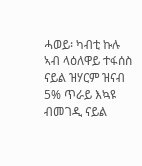ሓወይ፡ ካብቲ ኩሉ ኣብ ላዕለዋይ ተፋሰስ ናይል ዝሃርም ዝናብ 5% ጥራይ እኳዩ ብመገዲ ናይል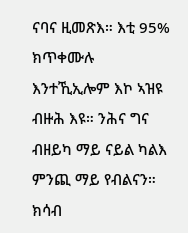ናባና ዚመጽእ። እቲ 95% ክጥቀሙሉ እንተኺኢሎም እኮ ኣዝዩ ብዙሕ እዩ። ንሕና ግና ብዘይካ ማይ ናይል ካልእ ምንጪ ማይ የብልናን። ክሳብ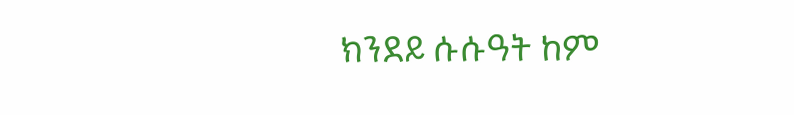ክንደይ ሱሱዓት ከም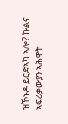ዝኾኑዶ ይርድኣካ ኣሎ? ኩልና ኣፍሪቃውያን ኣሕዋት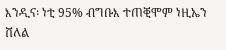እንዲና፡ ነቲ 95% ብግቡእ ተጠቒሞም ነዚኤን ሸለል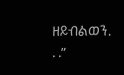ዘይብልወን. . .”